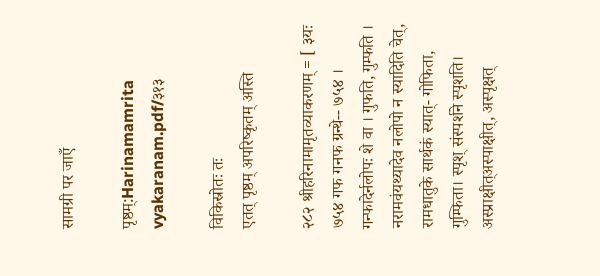सामग्री पर जाएँ

पृष्ठम्:Harinamamrita vyakaranam.pdf/३१३

विकिस्रोतः तः
एतत् पृष्ठम् अपरिष्कृतम् अस्ति

२८२ श्रीहरिनामामृतव्याकरणम् = [ ३यः ७५४ गफ गनफ ग्रन्थे-- ७५४ । गन्फादेर्नलोपः शे वा । गुफति, गुम्फति । नरामवंयथ्यादेव नलोपो न स्यादिति चेत्, रामधातुके सार्थकं स्यात्- गोफिता, गुम्फिता। स्पृश् संस्पर्शने स्पृशति। अस्प्राक्षीत्अस्पाक्षीत्, अस्पृक्षत्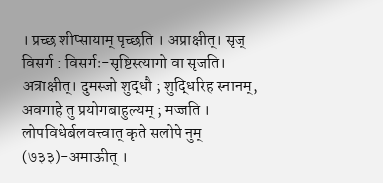। प्रच्छ शीप्सायाम् पृच्छति । अप्राक्षीत्। सृज् विसर्ग : विसर्गः-सृष्टिस्त्यागो वा सृजति। अत्राक्षीत्। दुमस्जो शुद्धौ ; शुद्धिरिह स्नानम्, अवगाहे तु प्रयोगबाहुल्यम् ; मज्जति । लोपविधेर्बलवत्त्वात् कृते सलोपे नुम् (७३३)-अमाऊीत् ।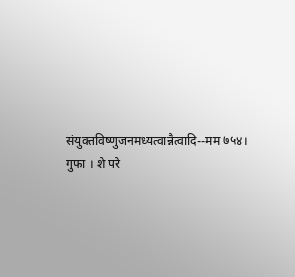संयुक्तविष्णुजनमध्यत्वान्नैत्वादि--मम ७५४। गुफा । शे परे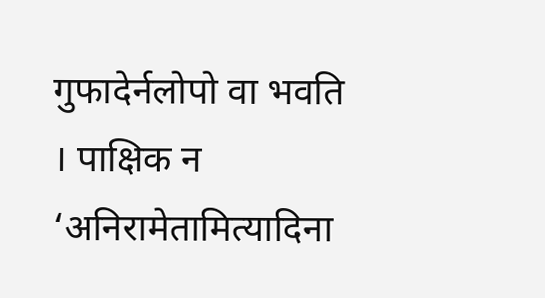गुफादेर्नलोपो वा भवति । पाक्षिक न ‘अनिरामेतामित्यादिना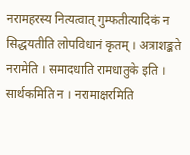नरामहरस्य नित्यत्वात् गुम्फतीत्यादिकं न सिद्धयतीति लोपविधानं कृतम् । अत्राशङ्कते नरामेति । समादधाति रामधातुके इति । सार्थकमिति न । नरामाक्षरमिति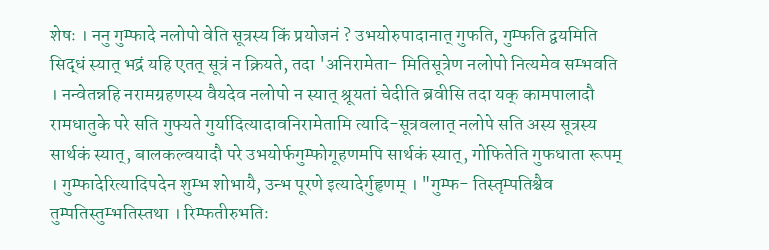शेषः । ननु गुम्फादे नलोपो वेति सूत्रस्य किं प्रयोजनं ? उभयोरुपादानात् गुफति, गुम्फति द्वयमिति सिद्धं स्यात् भद्रं यहि एतत् सूत्रं न क्रियते, तदा 'अनिरामेता- मितिसूत्रेण नलोपो नित्यमेव सम्भवति । नन्वेतन्नहि नरामग्रहणस्य वैयदेव नलोपो न स्यात् श्रूयतां चेदीति ब्रवीसि तदा यक् कामपालादौ रामधातुके परे सति गुफ्यते गुर्यादित्यादावनिरामेतामि त्यादि-सूत्रवलात् नलोपे सति अस्य सूत्रस्य सार्थकं स्यात्, बालकल्वयादौ परे उभयोर्फगुम्फोगूहणमपि सार्थकं स्यात्, गोफितेति गुफधाता रूपम् । गुम्फादेरित्यादिपदेन शुम्भ शोभायै, उन्भ पूरणे इत्यादेर्गुहृणम् । "गुम्फ- तिस्तृम्पतिश्चैव तुम्पतिस्तुम्भतिस्तथा । रिम्फतीरुभतिः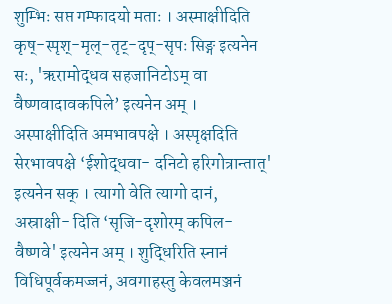शुम्भिः सप्त गम्फादयो मताः । अस्माक्षीदिति कृष्-स्पृश्-मृल्-तृट्-दृप्-सृपः सिङ्ग इत्यनेन सः, 'ऋरामोद्धव सहजानिटोऽम् वा वैष्णवादावकपिले’ इत्यनेन अम् । अस्पाक्षीदिति अमभावपक्षे । अस्पृक्षदिति सेरभावपक्षे ‘ईशोद्धवा- दनिटो हरिगोत्रान्तात्' इत्यनेन सक् । त्यागो वेति त्यागो दानं, अस्राक्षी- दिति ‘सृजि-दृशोरम् कपिल-वैष्णवे' इत्यनेन अम् । शुद्धिरिति स्नानं विधिपूर्वकमज्जनं, अवगाहस्तु केवलमञ्जनं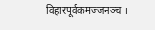विहारपूर्वकमज्जनञ्च ।